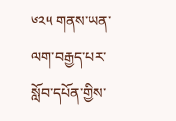༦༢༥ གནས་ཡན་ལག་བརྒྱད་པར་སློབ་དཔོན་གྱིས་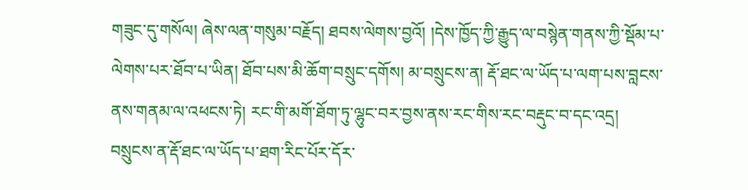གཟུང་དུ་གསོལ། ཞེས་ལན་གསུམ་བརྗོད། ཐབས་ལེགས་བྱའོ། །དེས་ཁྱོད་ཀྱི་རྒྱུད་ལ་བསྙེན་གནས་ཀྱི་སྡོམ་པ་ལེགས་པར་ཐོབ་པ་ཡིན། ཐོབ་པས་མི་ཆོག་བསྲུང་དགོས། མ་བསྲུངས་ན། རྡོ་ཐང་ལ་ཡོད་པ་ལག་པས་བླངས་ནས་གནམ་ལ་འཕངས་ཏེ། རང་གི་མགོ་ཐོག་ཏུ་ལྷུང་བར་བྱས་ནས་རང་གིས་རང་བརྡུང་བ་དང་འདྲ། བསྲུངས་ན་རྡོ་ཐང་ལ་ཡོད་པ་ཐག་རིང་པོར་དོར་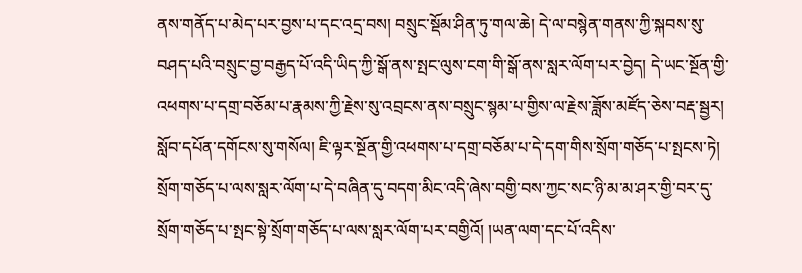ནས་གནོད་པ་མེད་པར་བྱས་པ་དང་འདྲ་བས། བསྲུང་སྡོམ་ཤིན་ཏུ་གལ་ཆེ། དེ་ལ་བསྙེན་གནས་ཀྱི་སྐབས་སུ་བཤད་པའི་བསྲུང་བྱ་བརྒྱད་པོ་འདི་ཡིད་ཀྱི་སྒོ་ནས་སྤང་ལུས་ངག་གི་སྒོ་ནས་སླར་ལོག་པར་བྱེད། དེ་ཡང་སྔོན་གྱི་འཕགས་པ་དགྲ་བཅོམ་པ་རྣམས་ཀྱི་རྗེས་སུ་འབྲངས་ནས་བསྲུང་སྙམ་པ་གྱིས་ལ་རྗེས་ཟློས་མཛོད་ཅེས་བརྡ་སྦྱར། སློབ་དཔོན་དགོངས་སུ་གསོལ། ཇི་ལྟར་སྔོན་གྱི་འཕགས་པ་དགྲ་བཅོམ་པ་དེ་དག་གིས་སྲོག་གཅོད་པ་སྤངས་ཏེ། སྲོག་གཅོད་པ་ལས་སླར་ལོག་པ་དེ་བཞིན་དུ་བདག་མིང་འདི་ཞེས་བགྱི་བས་ཀྱང་སང་ཉི་མ་མ་ཤར་གྱི་བར་དུ་སྲོག་གཅོད་པ་སྤང་སྟེ་སྲོག་གཅོད་པ་ལས་སླར་ལོག་པར་བགྱིའོ། །ཡན་ལག་དང་པོ་འདིས་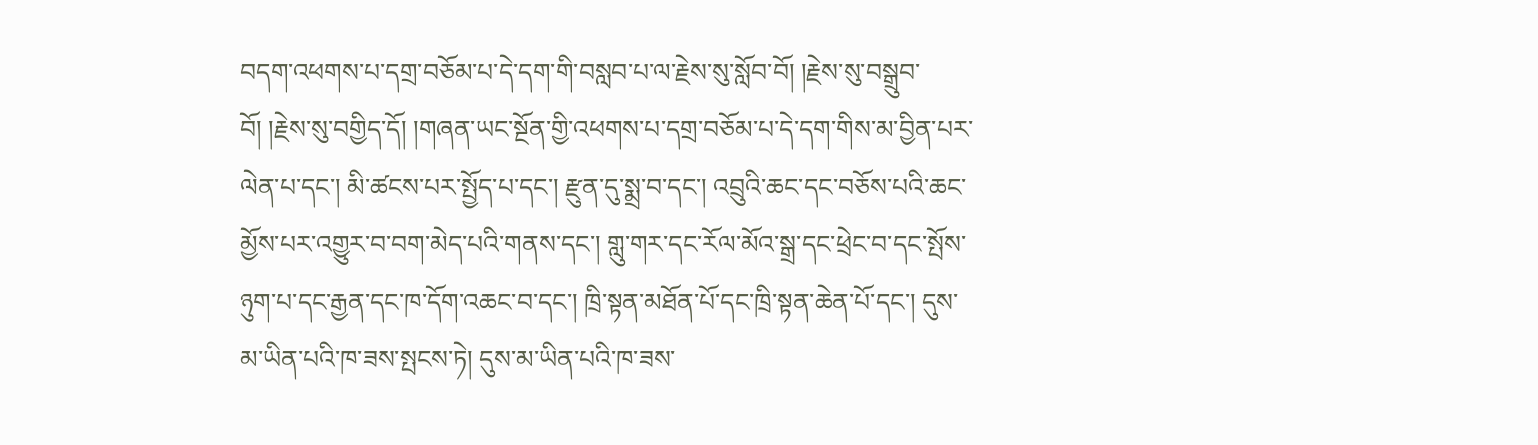བདག་འཕགས་པ་དགྲ་བཅོམ་པ་དེ་དག་གི་བསླབ་པ་ལ་རྗེས་སུ་སློབ་བོ། །རྗེས་སུ་བསྒྲུབ་བོ། །རྗེས་སུ་བགྱིད་དོ། །གཞན་ཡང་སྔོན་གྱི་འཕགས་པ་དགྲ་བཅོམ་པ་དེ་དག་གིས་མ་བྱིན་པར་ལེན་པ་དང་། མི་ཚངས་པར་སྤྱོད་པ་དང་། རྫུན་དུ་སྨྲ་བ་དང་། འབྲུའི་ཆང་དང་བཅོས་པའི་ཆང་མྱོས་པར་འགྱུར་བ་བག་མེད་པའི་གནས་དང་། གླུ་གར་དང་རོལ་མོའ་སྒྲ་དང་ཕྲེང་བ་དང་སྤོས་ཉུག་པ་དང་རྒྱན་དང་ཁ་དོག་འཆང་བ་དང་། ཁྲི་སྟན་མཐོན་པོ་དང་ཁྲི་སྟན་ཆེན་པོ་དང་། དུས་མ་ཡིན་པའི་ཁ་ཟས་སྤངས་ཏེ། དུས་མ་ཡིན་པའི་ཁ་ཟས་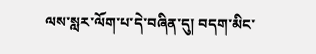ལས་སླར་ལོག་པ་དེ་བཞིན་དུ། བདག་མིང་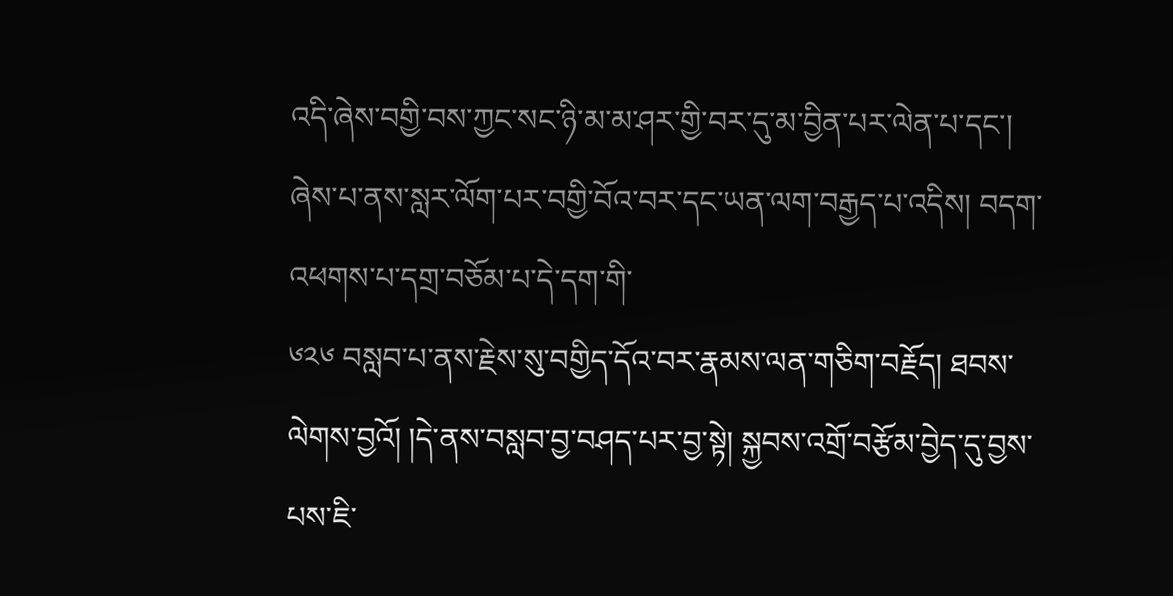འདི་ཞེས་བགྱི་བས་ཀྱང་སང་ཉི་མ་མ་ཤར་གྱི་བར་དུ་མ་བྱིན་པར་ལེན་པ་དང་། ཞེས་པ་ནས་སླར་ལོག་པར་བགྱི་བོའ་བར་དང་ཡན་ལག་བརྒྱད་པ་འདིས། བདག་འཕགས་པ་དགྲ་བཅོམ་པ་དེ་དག་གི་
༦༢༦ བསླབ་པ་ནས་རྗེས་སུ་བགྱིད་དོའ་བར་རྣམས་ལན་གཅིག་བརྗོད། ཐབས་ལེགས་བྱའོ། །དེ་ནས་བསླབ་བྱ་བཤད་པར་བྱ་སྟེ། སྐྱབས་འགྲོ་བརྩོམ་བྱེད་དུ་བྱས་པས་ཇི་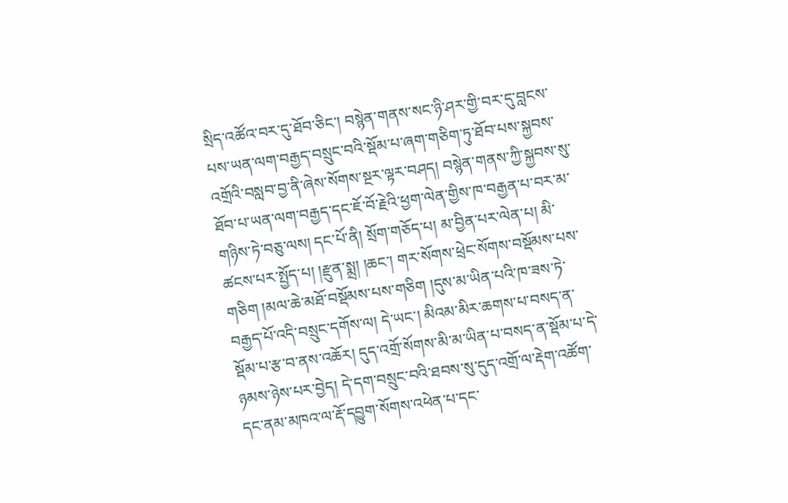སྲིད་འཚོའ་བར་དུ་ཐོབ་ཅིང་། བསྙེན་གནས་སང་ཉི་ཤར་གྱི་བར་དུ་བླངས་པས་ཡན་ལག་བརྒྱད་བསྲུང་བའི་སྡོམ་པ་ཞག་གཅིག་ཏུ་ཐོབ་པས་སྐྱབས་འགྲོའི་བསླབ་བྱ་ནི་ཞེས་སོགས་སྔར་ལྟར་བཤད། བསྙེན་གནས་ཀྱི་སྐྱབས་སུ་ཐོབ་པ་ཡན་ལག་བརྒྱད་དང་ཇོ་བོ་རྗེའི་ཕྱག་ལེན་གྱིས་ཁ་བརྒྱན་པ་བར་མ་གཉིས་ཏེ་བཅུ་ལས། དང་པོ་ནི། སྲོག་གཅོད་པ། མ་བྱིན་པར་ལེན་པ། མི་ཚངས་པར་སྤྱོད་པ། །རྫུན་སྨྲ། །ཆང་། གར་སོགས་ཕྲེང་སོགས་བསྡོམས་པས་གཅིག །མལ་ཆེ་མཐོ་བསྡོམས་པས་གཅིག །དུས་མ་ཡིན་པའི་ཁ་ཟས་ཏེ་བརྒྱད་པོ་འདི་བསྲུང་དགོས་ལ། དེ་ཡང་། མིའམ་མིར་ཆགས་པ་བསད་ན་སྡོམ་པ་རྩ་བ་ནས་འཆོར། དུད་འགྲོ་སོགས་མི་མ་ཡིན་པ་བསད་ན་སྡོམ་པ་དེ་ཉམས་ཉེས་པར་བྱེད། དེ་དག་བསྲུང་བའི་ཐབས་སུ་དུད་འགྲོ་ལ་རྡེག་འཚོག་དང་ནམ་མཁའ་ལ་རྡོ་དབྱུག་སོགས་འཕེན་པ་དང་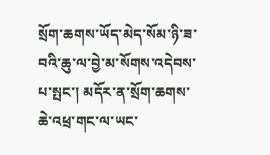སྲོག་ཆགས་ཡོད་མེད་སོམ་ཉི་ཟ་བའི་ཆུ་ལ་བྱེ་མ་སོགས་འདེབས་པ་སྤང་། མདོར་ན་སྲོག་ཆགས་ཆེ་འཕྲ་གང་ལ་ཡང་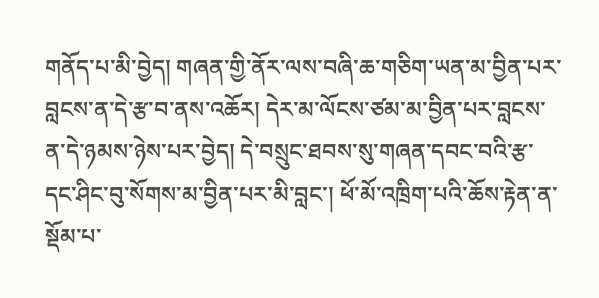གནོད་པ་མི་བྱེད། གཞན་གྱི་ནོར་ལས་བཞི་ཆ་གཅིག་ཡན་མ་བྱིན་པར་བླངས་ན་དེ་རྩ་བ་ནས་འཆོར། དེར་མ་ལོངས་ཙམ་མ་བྱིན་པར་བླངས་ན་དེ་ཉམས་ཉེས་པར་བྱེད། དེ་བསྲུང་ཐབས་སུ་གཞན་དབང་བའི་རྩ་དང་ཤིང་བུ་སོགས་མ་བྱིན་པར་མི་བླང་། ཕོ་མོ་འཁྲིག་པའི་ཆོས་རྟེན་ན་སྡོམ་པ་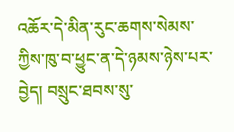འཆོར་དེ་མིན་རུང་ཆགས་སེམས་ཀྱིས་ཁུ་བ་ཕྱུང་ན་དེ་ཉམས་ཉེས་པར་བྱེད། བསྲུང་ཐབས་སུ་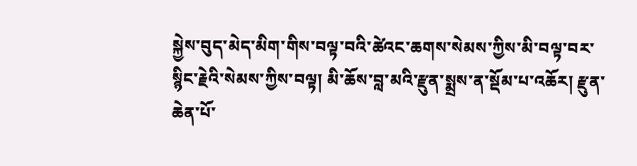སྐྱེས་བུད་མེད་མིག་གིས་བལྟ་བའི་ཚེའང་ཆགས་སེམས་ཀྱིས་མི་བལྟ་བར་སྙིང་རྗེའི་སེམས་ཀྱིས་བལྟ། མི་ཆོས་བླ་མའི་རྫུན་སྨྲས་ན་སྡོམ་པ་འཆོར། རྫུན་ཆེན་པོ་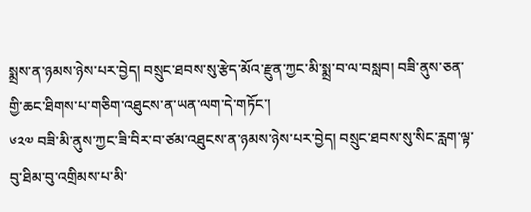སྨྲས་ན་ཉམས་ཉེས་པར་བྱེད། བསྲུང་ཐབས་སུ་རྩེད་མོའ་རྫུན་ཀྱང་མི་སྨྲ་བ་ལ་བསླབ། བཟི་ནུས་ཅན་གྱི་ཆང་ཐིགས་པ་གཅིག་འཐུངས་ན་ཡན་ལག་དེ་གཏོང་།
༦༢༧ བཟི་མི་ནུས་ཀྱང་ཟི་བིར་བ་ཙམ་འཐུངས་ན་ཉམས་ཉེས་པར་བྱེད། བསྲུང་ཐབས་སུ་སིང་རླག་ལྟ་བུ་ཐིམ་བུ་འགྲིམས་པ་མི་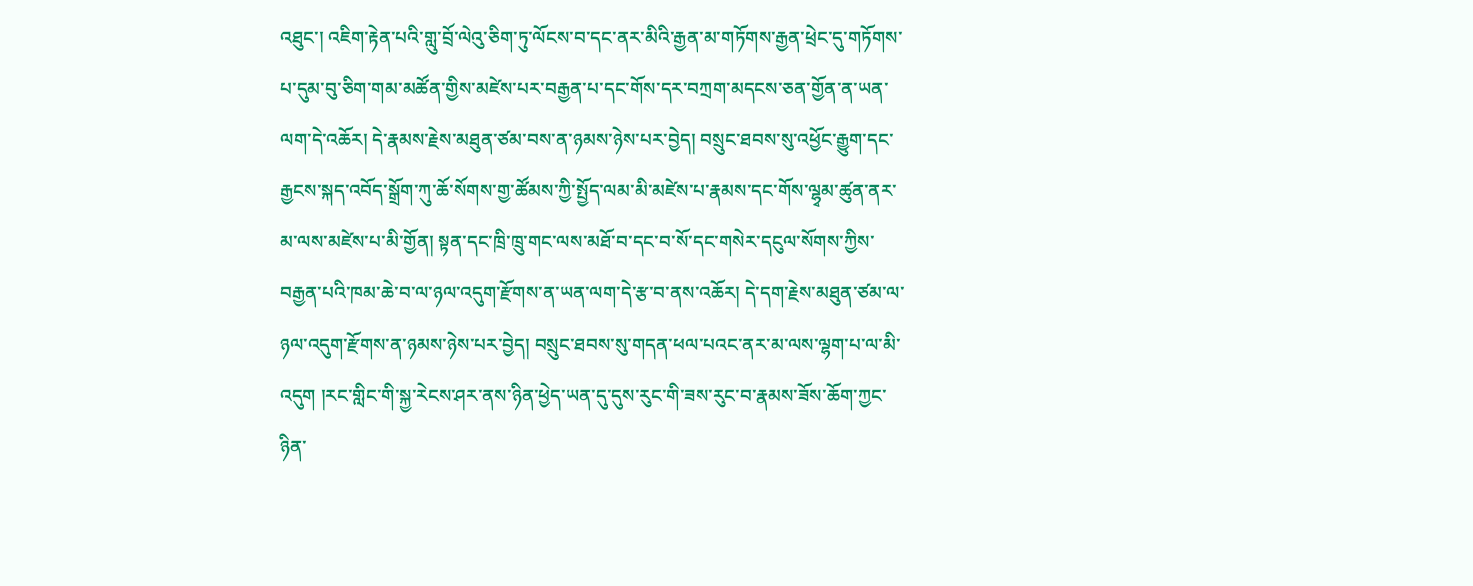འཐུང་། འཇིག་རྟེན་པའི་གླུ་བྲོ་ལེའུ་ཅིག་ཏུ་ལོངས་བ་དང་ནར་མིའི་རྒྱན་མ་གཏོགས་རྒྱན་ཕྲེང་དུ་གཏོགས་པ་དུམ་བུ་ཅིག་གམ་མཚོན་གྱིས་མཛེས་པར་བརྒྱན་པ་དང་གོས་དར་བཀྲག་མདངས་ཅན་གྱོན་ན་ཡན་ལག་དེ་འཆོར། དེ་རྣམས་རྗེས་མཐུན་ཙམ་བས་ན་ཉམས་ཉེས་པར་བྱེད། བསྲུང་ཐབས་སུ་འཕྱོང་རྒྱུག་དང་རྒྱངས་སྐད་འབོད་སྒྲོག་ཀུ་ཆོ་སོགས་གྱ་ཚོམས་ཀྱི་སྤྱོད་ལམ་མི་མཛེས་པ་རྣམས་དང་གོས་ལྷྭམ་ཚུན་ནར་མ་ལས་མཛེས་པ་མི་གྱོན། སྟན་དང་ཁྲི་ཁྲུ་གང་ལས་མཐོ་བ་དང་བ་སོ་དང་གསེར་དངུལ་སོགས་ཀྱིས་བརྒྱན་པའི་ཁམ་ཆེ་བ་ལ་ཉལ་འདུག་རྫོགས་ན་ཡན་ལག་དེ་རྩ་བ་ནས་འཆོར། དེ་དག་རྗེས་མཐུན་ཙམ་ལ་ཉལ་འདུག་རྫོགས་ན་ཉམས་ཉེས་པར་བྱེད། བསྲུང་ཐབས་སུ་གདན་ཕལ་པའང་ནར་མ་ལས་ལྷག་པ་ལ་མི་འདུག །རང་གླིང་གི་སྐྱ་རེངས་ཤར་ནས་ཉིན་ཕྱེད་ཡན་དུ་དུས་རུང་གི་ཟས་རུང་བ་རྣམས་ཟོས་ཆོག་ཀྱང་ཉིན་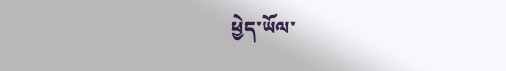ཕྱེད་ཡོལ་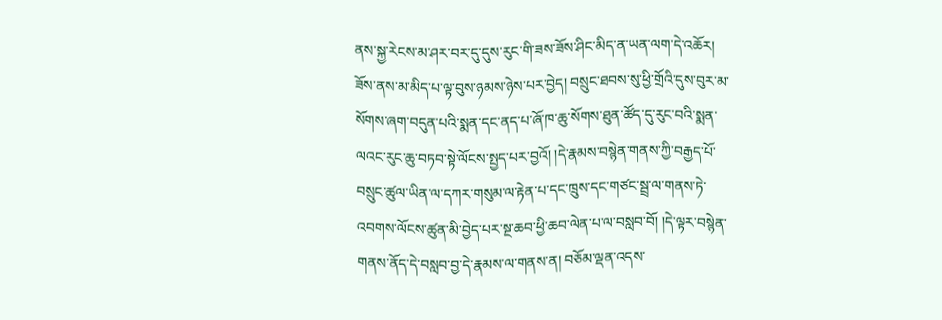ནས་སྐྱ་རེངས་མ་ཤར་བར་དུ་དུས་རུང་གི་ཟས་ཟོས་ཤིང་མིད་ན་ཡན་ལག་དེ་འཆོར། ཟོས་ནས་མ་མིད་པ་ལྟ་བུས་ཉམས་ཉེས་པར་བྱེད། བསྲུང་ཐབས་སུ་ཕྱི་གྲོའི་དུས་བུར་མ་སོགས་ཞག་བདུན་པའི་སྨན་དང་ནད་པ་ཞོ་ཁ་ཆུ་སོགས་ཐུན་ཚོད་དུ་རུང་བའི་སྨན་ལའང་རུང་ཆུ་བཏབ་སྟེ་ལོངས་སྤྱད་པར་བྱའོ། །དེ་རྣམས་བསྙེན་གནས་ཀྱི་བརྒྱད་པོ་བསྲུང་ཚུལ་ཡིན་ལ་དཀར་གསུམ་ལ་རྟེན་པ་དང་ཁྲུས་དང་གཙང་སྦྲ་ལ་གནས་ཏེ་འབགས་ལོངས་ཚུན་མི་བྱེད་པར་སྔ་ཆབ་ཕྱི་ཆབ་ལེན་པ་ལ་བསླབ་བོ། །དེ་ལྟར་བསྙེན་གནས་ནོད་དེ་བསླབ་བྱ་དེ་རྣམས་ལ་གནས་ན། བཅོམ་ལྡན་འདས་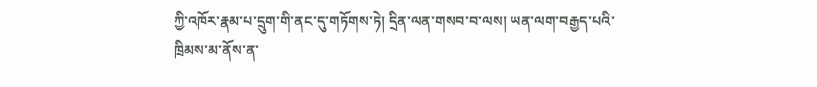ཀྱི་འཁོར་རྣམ་པ་དྲུག་གི་ནང་དུ་གཏོགས་ཏེ། དྲིན་ལན་གསབ་བ་ལས། ཡན་ལག་བརྒྱད་པའི་ཁྲིམས་མ་ནོས་ན་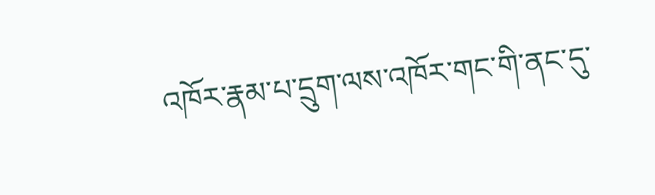འཁོར་རྣམ་པ་དྲུག་ལས་འཁོར་གང་གི་ནང་དུ་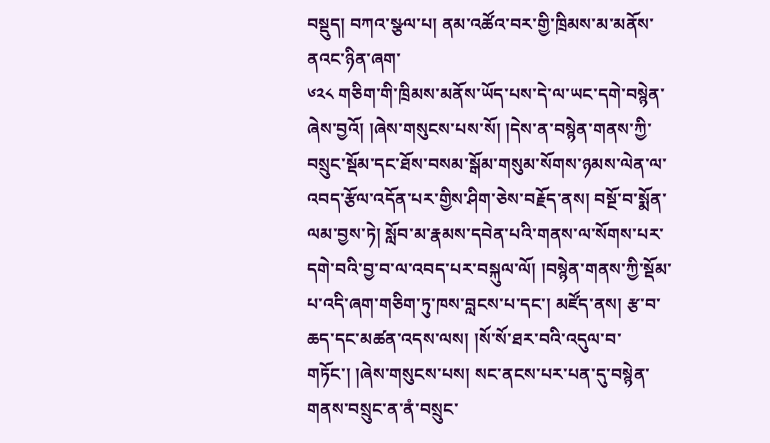བསྡུད། བཀའ་སྩལ་པ། ནམ་འཚོའ་བར་གྱི་ཁྲིམས་མ་མནོས་ནའང་ཉིན་ཞག་
༦༢༨ གཅིག་གི་ཁྲིམས་མནོས་ཡོད་པས་དེ་ལ་ཡང་དགེ་བསྙེན་ཞེས་བྱའོ། །ཞེས་གསུངས་པས་སོ། །དེས་ན་བསྙེན་གནས་ཀྱི་བསྲུང་སྡོམ་དང་ཐོས་བསམ་སྒོམ་གསུམ་སོགས་ཉམས་ལེན་ལ་འབད་རྩོལ་འདོན་པར་གྱིས་ཤིག་ཅེས་བརྗོད་ནས། བསྔོ་བ་སྨོན་ལམ་བྱས་ཏེ། སློབ་མ་རྣམས་དབེན་པའི་གནས་ལ་སོགས་པར་དགེ་བའི་བྱ་བ་ལ་འབད་པར་བསྐུལ་ལོ། །བསྙེན་གནས་ཀྱི་སྡོམ་པ་འདི་ཞག་གཅིག་ཏུ་ཁས་བླངས་པ་དང་། མཛོད་ནས། རྩ་བ་ཆད་དང་མཚན་འདས་ལས། །སོ་སོ་ཐར་བའི་འདུལ་བ་གཏོང་། །ཞེས་གསུངས་པས། སང་ནངས་པར་པན་དུ་བསྙེན་གནས་བསྲུང་ན་ནཾ་བསྲུང་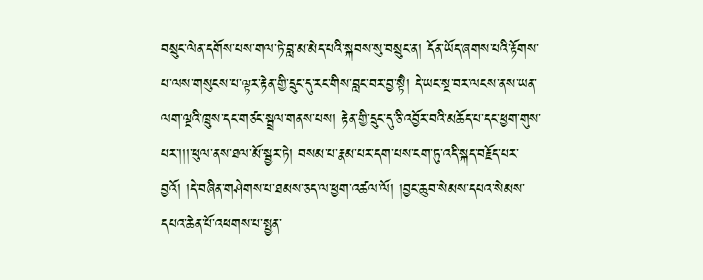བསྲུང་ལེན་དགོས་པས་གལ་ཏེ་བླ་མ་མེད་པའི་སྐབས་སུ་བསྲུང་ན། དོན་ཡོད་ཞགས་པའི་རྟོགས་པ་ལས་གསུངས་པ་ལྟར་རྟེན་གྱི་དྲུང་དུ་རང་གིས་བླང་བར་བྱ་སྟཻ། དེ་ཡང་སྔ་བར་ལངས་ནས་ཡན་ལག་ལྔའི་ཁྲུས་དང་གཙང་སྦྲལ་གནས་པས། རྟེན་གྱི་དྲུང་དུ་ཅི་འབྱོར་བའི་མཆོད་པ་དང་ཕྱག་གུས་པར་།།།་ཕུལ་ནས་ཐལ་མོ་སྦྱར་ཏེ། བསམ་པ་རྣམ་པར་དག་པས་ངག་ཏུ་འདི་སྐད་བརྗོད་པར་བྱའོ། །དེ་བཞིན་གཤེགས་པ་ཐམས་ཅད་ལ་ཕྱག་འཚལ་ལོ། །བྱང་ཆུབ་སེམས་དཔའ་སེམས་དཔའ་ཆེན་པོ་འཕགས་པ་སྤྱན་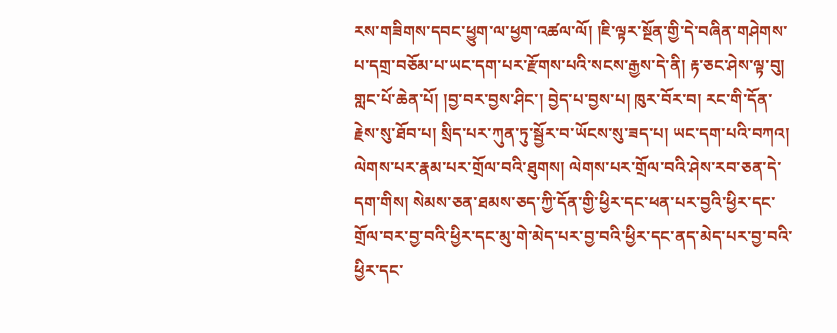རས་གཟིགས་དབང་ཕྱུག་ལ་ཕྱག་འཚལ་ལོ། །ཇི་ལྟར་སྔོན་གྱི་དེ་བཞིན་གཤེགས་པ་དགྲ་བཅོམ་པ་ཡང་དག་པར་རྫོགས་པའི་སངས་རྒྱས་དེ་ནི། རྟ་ཅང་ཤེས་ལྟ་བུ། གླང་པོ་ཆེན་པོ། །བྱ་བར་བྱས་ཤིང་། བྱེད་པ་བྱས་པ། ཁུར་བོར་བ། རང་གི་དོན་རྗེས་སུ་ཐོབ་པ། སྲིད་པར་ཀུན་ཏུ་སྦྱོར་བ་ཡོངས་སུ་ཟད་པ། ཡང་དག་པའི་བཀའ། ལེགས་པར་རྣམ་པར་གྲོལ་བའི་ཐུགས། ལེགས་པར་གྲོལ་བའི་ཤེས་རབ་ཅན་དེ་དག་གིས། སེམས་ཅན་ཐམས་ཅད་ཀྱི་དོན་གྱི་ཕྱིར་དང་ཕན་པར་བྱའི་ཕྱིར་དང་གྲོལ་བར་བྱ་བའི་ཕྱིར་དང་མུ་གེ་མེད་པར་བྱ་བའི་ཕྱིར་དང་ནད་མེད་པར་བྱ་བའི་ཕྱིར་དང་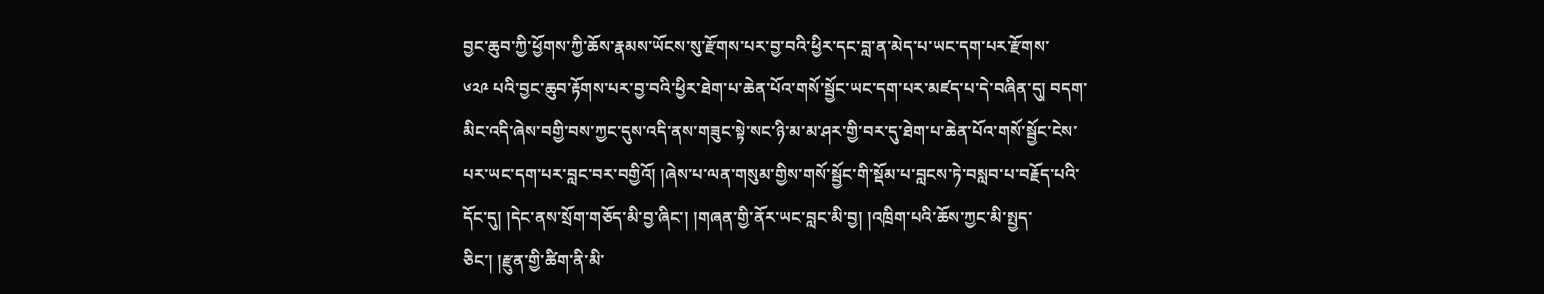བྱང་ཆུབ་ཀྱི་ཕྱོགས་ཀྱི་ཆོས་རྣམས་ཡོངས་སུ་རྫོགས་པར་བྱ་བའི་ཕྱིར་དང་བླ་ན་མེད་པ་ཡང་དག་པར་རྫོགས་
༦༢༩ པའི་བྱང་ཆུབ་རྟོགས་པར་བྱ་བའི་ཕྱིར་ཐེག་པ་ཆེན་པོའ་གསོ་སྦྱོང་ཡང་དག་པར་མཛད་པ་དེ་བཞིན་དུ། བདག་མིང་འདི་ཞེས་བགྱི་བས་ཀྱང་དུས་འདི་ནས་གཟུང་སྟེ་སང་ཉི་མ་མ་ཤར་གྱི་བར་དུ་ཐེག་པ་ཆེན་པོའ་གསོ་སྦྱོང་ངེས་པར་ཡང་དག་པར་བླང་བར་བགྱིའོ། །ཞེས་པ་ལན་གསུམ་གྱིས་གསོ་སྦྱོང་གི་སྡོམ་པ་བླངས་ཏེ་བསླབ་པ་བརྗོད་པའི་དོང་དུ། །དེང་ནས་སྲོག་གཅོད་མི་བྱ་ཞིང་། །གཞན་གྱི་ནོར་ཡང་བླང་མི་བྱ། །འཁྲིག་པའི་ཆོས་ཀྱང་མི་སྤྱད་ཅིང་། །རྫུན་གྱི་ཚིག་ནི་མི་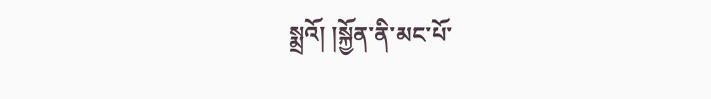སྨྲའོ། །སྐྱོན་ནི་མང་པོ་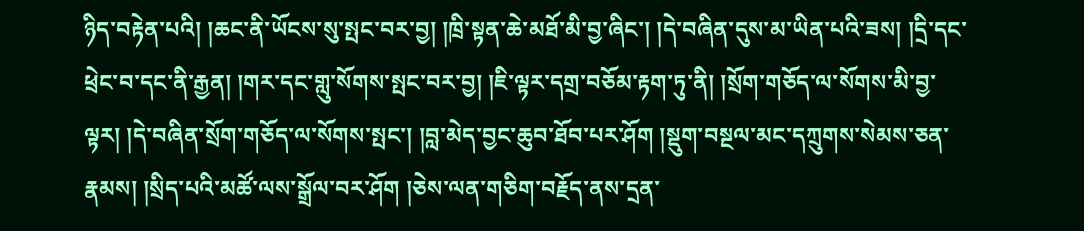ཉིད་བརྟེན་པའི། །ཆང་ནི་ཡོངས་སུ་སྤང་བར་བྱ། །ཁྲི་སྟན་ཆེ་མཐོ་མི་བྱ་ཞིང་། །དེ་བཞིན་དུས་མ་ཡིན་པའི་ཟས། །དྲི་དང་ཕྲེང་བ་དང་ནི་རྒྱན། །གར་དང་གླུ་སོགས་སྤང་བར་བྱ། །ཇི་ལྟར་དགྲ་བཅོམ་རྟག་ཏུ་ནི། །སྲོག་གཅོད་ལ་སོགས་མི་བྱ་ལྟར། །དེ་བཞིན་སྲོག་གཅོད་ལ་སོགས་སྤང་། །བླ་མེད་བྱང་ཆུབ་ཐོབ་པར་ཤོག །སྡུག་བསྔལ་མང་དཀྲུགས་སེམས་ཅན་རྣམས། །སྲིད་པའི་མཚོ་ལས་སྒྲོལ་བར་ཤོག །ཅེས་ལན་གཅིག་བརྗོད་ནས་དྲན་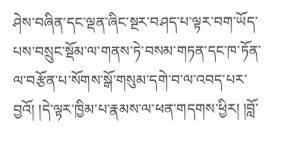ཤེས་བཞིན་དང་ལྡན་ཞིང་སྔར་བཤད་པ་ལྟར་བག་ཡོད་པས་བསྲུང་སྡོམ་ལ་གནས་ཏེ་བསམ་གཏན་དང་ཁ་ཏོན་ལ་བརྩོན་པ་སོགས་སྒོ་གསུམ་དགེ་བ་ལ་འབད་པར་བྱའོ། །དེ་ལྟར་ཁྱིམ་པ་རྣམས་ལ་ཕན་གདགས་ཕྱིར། །བློ་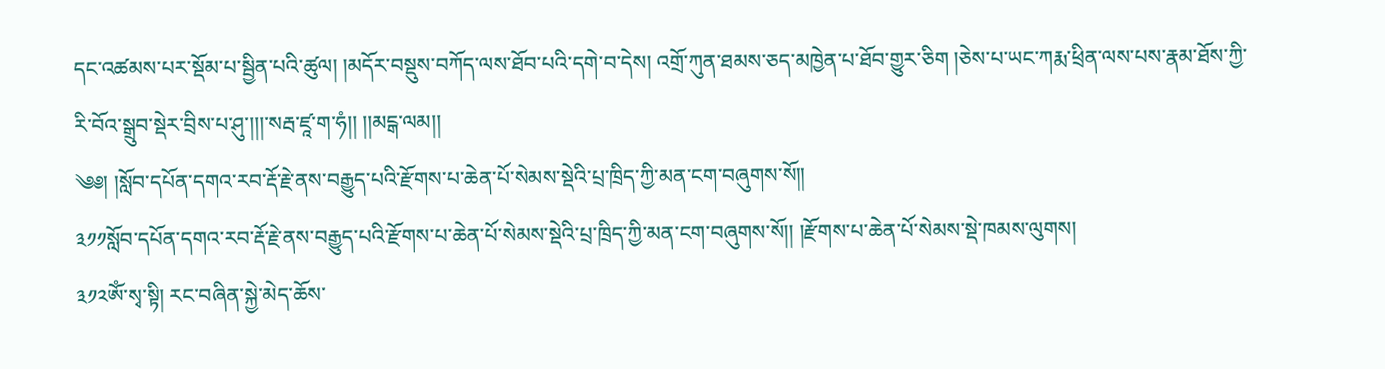དང་འཚམས་པར་སྡོམ་པ་སྦྱིན་པའི་ཚུལ། །མདོར་བསྡུས་བཀོད་ལས་ཐོབ་པའི་དགེ་བ་དེས། འགྲོ་ཀུན་ཐམས་ཅད་མཁྱེན་པ་ཐོབ་གྱུར་ཅིག །ཅེས་པ་ཡང་ཀརྨ་ཕྲིན་ལས་པས་རྣམ་ཐོས་ཀྱི་རི་བོའ་སྒྲུབ་སྡེར་བྲིས་པ་ཤུ་།།།་སརྦ་ཛཱ་ག་ཧཾ།། །།མངྒ་ལམ།།
༄༅། །སློབ་དཔོན་དགའ་རབ་རྡོ་རྗེ་ནས་བརྒྱུད་པའི་རྫོགས་པ་ཆེན་པོ་སེམས་སྡེའི་པྲ་ཁྲིད་ཀྱི་མན་ངག་བཞུགས་སོ༎
༣༡༡སློབ་དཔོན་དགའ་རབ་རྡོ་རྗེ་ནས་བརྒྱུད་པའི་རྫོགས་པ་ཆེན་པོ་སེམས་སྡེའི་པྲ་ཁྲིད་ཀྱི་མན་ངག་བཞུགས་སོ།། །རྫོགས་པ་ཆེན་པོ་སེམས་སྡེ་ཁམས་ལུགས།
༣༡༢ༀ་སྭ་སྟི། རང་བཞིན་སྐྱེ་མེད་ཆོས་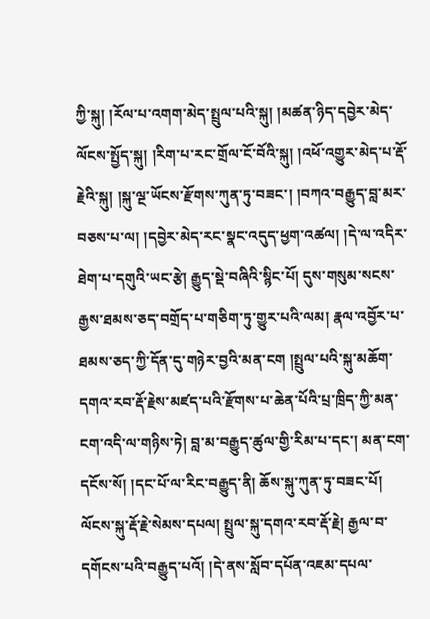ཀྱི་སྐུ། །རོལ་པ་འགག་མེད་སྤྲུལ་པའི་སྐུ། །མཚན་ཉིད་དབྱེར་མེད་ལོངས་སྤྱོད་སྐུ། །རིག་པ་རང་གྲོལ་ངོ་བོའི་སྐུ། །འཕོ་འགྱུར་མེད་པ་རྡོ་རྗེའི་སྐུ། །སྐུ་ལྔ་ཡོངས་རྫོགས་ཀུན་ཏུ་བཟང་། །བཀའ་བརྒྱུད་བླ་མར་བཅས་པ་ལ། །དབྱེར་མེད་རང་སྣང་འདུད་ཕྱག་འཚལ། །དེ་ལ་འདིར་ཐེག་པ་དགུའི་ཡང་རྩེ། རྒྱུད་སྡེ་བཞིའི་སྙིང་པོ། དུས་གསུམ་སངས་རྒྱས་ཐམས་ཅད་བགྲོད་པ་གཅིག་ཏུ་གྱུར་པའི་ལམ། རྣལ་འབྱོར་པ་ཐམས་ཅད་ཀྱི་དོན་དུ་གཉེར་བྱའི་མན་ངག །སྤྲུལ་པའི་སྐུ་མཆོག་དགའ་རབ་རྡོ་རྗེས་མཛད་པའི་རྫོགས་པ་ཆེན་པོའི་པྲ་ཁྲིད་ཀྱི་མན་ངག་འདི་ལ་གཉིས་ཏེ། བླ་མ་བརྒྱུད་ཚུལ་གྱི་རིམ་པ་དང་། མན་ངག་དངོས་སོ། །དང་པོ་ལ་རིང་བརྒྱུད་ནི། ཆོས་སྐུ་ཀུན་ཏུ་བཟང་པོ། ལོངས་སྐུ་རྡོ་རྗེ་སེམས་དཔལ། སྤྲུལ་སྐུ་དགའ་རབ་རྡོ་རྗེ། རྒྱལ་བ་དགོངས་པའི་བརྒྱུད་པའོ། །དེ་ནས་སློབ་དཔོན་འཇམ་དཔལ་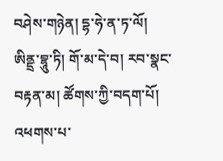བཤེས་གཉེན། དྷ་ཧེ་ན་ཏ་ལོ། ཨིནྡྲ་བྷཱུ་ཏི། གོ་མ་དེ་བ། རབ་སྣང་བརྟན་མ། ཚོགས་ཀྱི་བདག་པོ། འཕགས་པ་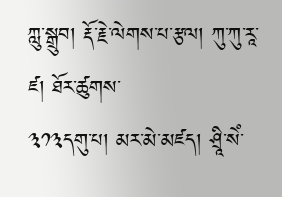ཀླུ་སྒྲུབ། རྡོ་རྗེ་ལེགས་པ་རྩལ། ཀུ་ཀུ་རཱ་ཛ། ཐོར་ཚུགས་
༣༡༣དགུ་པ། མར་མེ་མཛད། ཤྲཱི་སེཾ་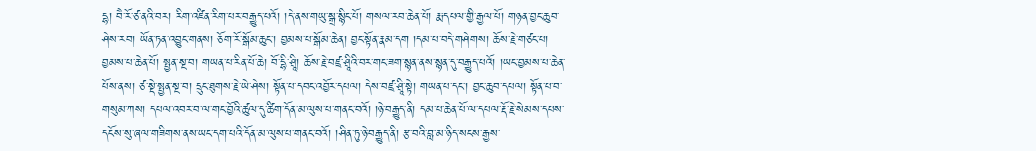དྷ། བཻ་རོ་ཙ་ནའི་བར། རིག་འཛིན་རིག་པར་བརྒྱུད་པའོ། །དེ་ནས་གཡུ་སྒྲ་སྙིང་པོ། གསལ་རབ་ཆེན་པོ། རྨ་དཔལ་གྱི་རྒྱལ་པོ། གཉན་བྱང་ཆུབ་ཤེས་རབ། ཡོན་ཏན་འབྱུང་གནས། ཅོག་རོ་སྒོམ་ཆུང་། བྱམས་པ་སྒོམ་ཆེན། བྱང་སྟོན་རྣམ་དག །དམ་པ་བདེ་གཤེགས། ཆོས་རྗེ་གཙང་པ། བྱམས་པ་ཆེན་པོ། སྤྱན་སྔ་བ། གཡན་པ་རིན་པོ་ཆེ། བོ་དྷི་ཤྲཱི། ཆོས་རྗེ་བཛྲ་ཤྲཱིའི་བར་གང་ཟག་སྙན་ནས་སྙན་དུ་བརྒྱུད་པའོ། །ཡང་བྱམས་པ་ཆེན་པོས་ནས། ཙ་སྡེ་སྤྱན་སྔ་བ། དྲུང་ཐུགས་རྗེ་ཡེ་ཤེས། སྟོན་པ་དབང་འབྱོར་དཔལ། དེས་བཛྲ་ཤྲཱི་སྟེ། གཡན་པ་དང་། བྱང་ཆུབ་དཔལ། སྟོན་པ་བ་གསུམ་ཀས། དཔལ་འབར་བ་ལ་གང་བྱོའི་ཚུལ་དུ་ཚིག་དོན་མ་ལུས་པ་གནང་བའོ། །ཉེ་བརྒྱུད་ནི། དམ་པ་ཆེན་པོ་ལ་དཔལ་རྡོ་རྗེ་སེམས་དཔས་དངོས་སུ་ཞལ་གཟིགས་ནས་ཡང་དག་པའི་དོན་མ་ལུས་པ་གནང་བའོ། །ཤིན་ཏུ་ཉེ་བརྒྱུད་ནི། རྩ་བའི་བླ་མ་ཉིད་སངས་རྒྱས་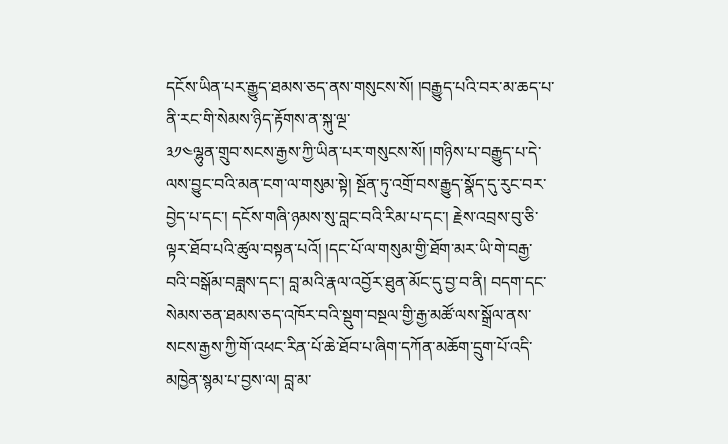དངོས་ཡིན་པར་རྒྱུད་ཐམས་ཅད་ནས་གསུངས་སོ། །བརྒྱུད་པའི་བར་མ་ཆད་པ་ནི་རང་གི་སེམས་ཉིད་རྟོགས་ན་སྐུ་ལྔ་
༣༡༤ལྷུན་གྲུབ་སངས་རྒྱས་ཀྱི་ཡིན་པར་གསུངས་སོ། །གཉིས་པ་བརྒྱུད་པ་དེ་ལས་བྱུང་བའི་མན་ངག་ལ་གསུམ་སྟེ། སྔོན་ཏུ་འགྲོ་བས་རྒྱུད་སྣོད་དུ་རུང་བར་བྱེད་པ་དང་། དངོས་གཞི་ཉམས་སུ་བླང་བའི་རིམ་པ་དང་། རྗེས་འབྲས་བུ་ཅི་ལྟར་ཐོབ་པའི་ཚུལ་བསྟན་པའོ། །དང་པོ་ལ་གསུམ་གྱི་ཐོག་མར་ཡི་གེ་བརྒྱ་བའི་བསྒོམ་བཟླས་དང་། བླ་མའི་རྣལ་འབྱོར་ཐུན་མོང་དུ་བྱ་བ་ནི། བདག་དང་སེམས་ཅན་ཐམས་ཅད་འཁོར་བའི་སྡུག་བསྔལ་གྱི་རྒྱ་མཚོ་ལས་སྒྲོལ་ནས་སངས་རྒྱས་ཀྱི་གོ་འཕང་རིན་པོ་ཆེ་ཐོབ་པ་ཞིག་དཀོན་མཆོག་དྲུག་པོ་འདི་མཁྱེན་སྙམ་པ་བྱས་ལ། བླ་མ་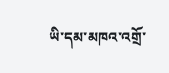ཡི་དམ་མཁའ་འགྲོ་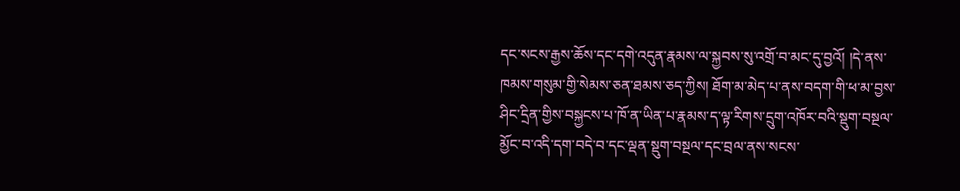དང་སངས་རྒྱས་ཆོས་དང་དགེ་འདུན་རྣམས་ལ་སྐྱབས་སུ་འགྲོ་བ་མང་དུ་བྱའོ། །དེ་ནས་ཁམས་གསུམ་གྱི་སེམས་ཅན་ཐམས་ཅད་ཀྱིས། ཐོག་མ་མེད་པ་ནས་བདག་གི་ཕ་མ་བྱས་ཤིང་དྲིན་གྱིས་བསྐྱངས་པ་ཁོ་ན་ཡིན་པ་རྣམས་ད་ལྟ་རིགས་དྲུག་འཁོར་བའི་སྡུག་བསྔལ་མྱོང་བ་འདི་དག་བདེ་བ་དང་ལྡན་སྡུག་བསྔལ་དང་བྲལ་ནས་སངས་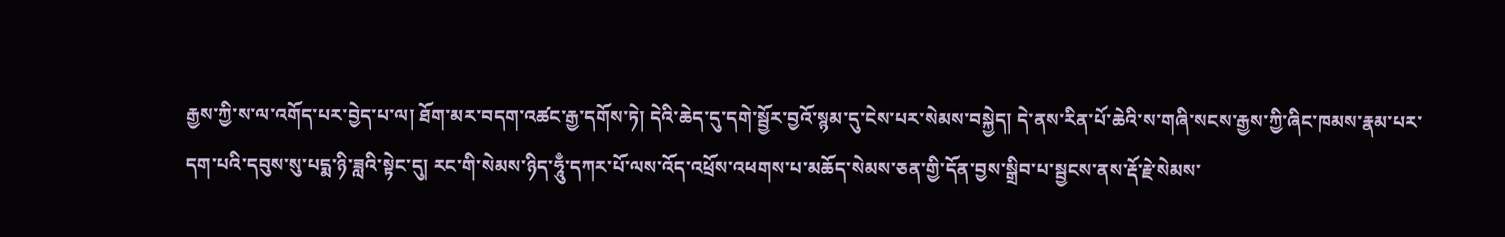རྒྱས་ཀྱི་ས་ལ་འགོད་པར་བྱེད་པ་ལ། ཐོག་མར་བདག་འཚང་རྒྱ་དགོས་ཏེ། དེའི་ཆེད་དུ་དགེ་སྦྱོར་བྱའོ་སྙམ་དུ་ངེས་པར་སེམས་བསྐྱེད། དེ་ནས་རིན་པོ་ཆེའི་ས་གཞི་སངས་རྒྱས་ཀྱི་ཞིང་ཁམས་རྣམ་པར་དག་པའི་དབུས་སུ་པདྨ་ཉི་ཟླའི་སྟེང་དུ། རང་གི་སེམས་ཉིད་ཧཱུྃ་དཀར་པོ་ལས་འོད་འཕྲོས་འཕགས་པ་མཆོད་སེམས་ཅན་གྱི་དོན་བྱས་སྒྲིབ་པ་སྦྱངས་ནས་རྡོ་རྗེ་སེམས་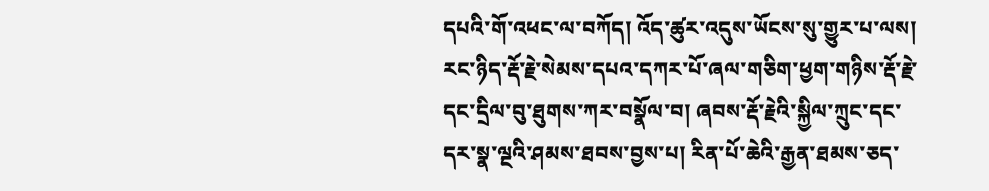དཔའི་གོ་འཕང་ལ་བཀོད། འོད་ཚུར་འདུས་ཡོངས་སུ་གྱུར་པ་ལས། རང་ཉིད་རྡོ་རྗེ་སེམས་དཔའ་དཀར་པོ་ཞལ་གཅིག་ཕྱག་གཉིས་རྡོ་རྗེ་དང་དྲིལ་བུ་ཐུགས་ཀར་བསྣོལ་བ། ཞབས་རྡོ་རྗེའི་སྐྱིལ་ཀྲུང་དང་དར་སྣ་ལྔའི་ཤམས་ཐབས་བྱས་པ། རིན་པོ་ཆེའི་རྒྱན་ཐམས་ཅད་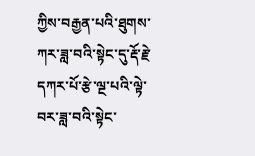ཀྱིས་བརྒྱན་པའི་ཐུགས་ཀར་ཟླ་བའི་སྟེང་དུ་རྡོ་རྗེ་དཀར་པོ་རྩེ་ལྔ་པའི་ལྟེ་བར་ཟླ་བའི་སྟེང་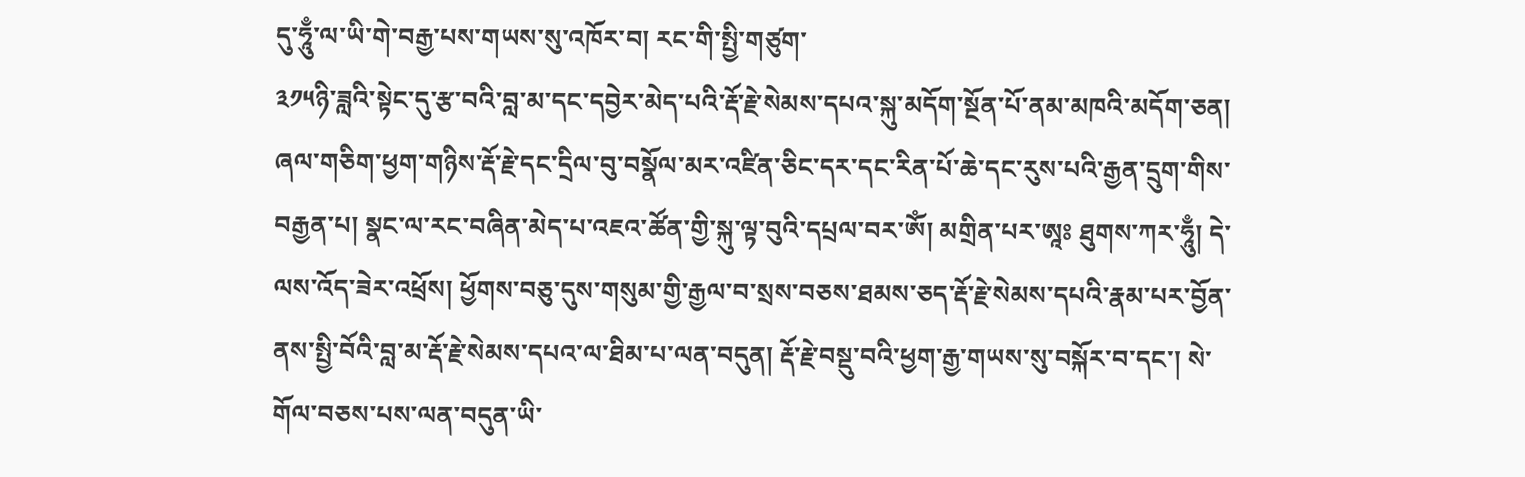དུ་ཧཱུྃ་ལ་ཡི་གེ་བརྒྱ་པས་གཡས་སུ་འཁོར་བ། རང་གི་སྤྱི་གཙུག་
༣༡༥ཉི་ཟླའི་སྟེང་དུ་རྩ་བའི་བླ་མ་དང་དབྱེར་མེད་པའི་རྡོ་རྗེ་སེམས་དཔའ་སྐུ་མདོག་སྔོན་པོ་ནམ་མཁའི་མདོག་ཅན། ཞལ་གཅིག་ཕྱག་གཉིས་རྡོ་རྗེ་དང་དྲིལ་བུ་བསྣོལ་མར་འཛིན་ཅིང་དར་དང་རིན་པོ་ཆེ་དང་རུས་པའི་རྒྱན་དྲུག་གིས་བརྒྱན་པ། སྣང་ལ་རང་བཞིན་མེད་པ་འཇའ་ཚོན་གྱི་སྐུ་ལྟ་བུའི་དཔྲལ་བར་ༀ། མགྲིན་པར་ཨཱཿ ཐུགས་ཀར་ཧཱུྃ། དེ་ལས་འོད་ཟེར་འཕྲོས། ཕྱོགས་བཅུ་དུས་གསུམ་གྱི་རྒྱལ་བ་སྲས་བཅས་ཐམས་ཅད་རྡོ་རྗེ་སེམས་དཔའི་རྣམ་པར་བྱོན་ནས་སྤྱི་བོའི་བླ་མ་རྡོ་རྗེ་སེམས་དཔའ་ལ་ཐིམ་པ་ལན་བདུན། རྡོ་རྗེ་བསྡུ་བའི་ཕྱག་རྒྱ་གཡས་སུ་བསྐོར་བ་དང་། སེ་གོལ་བཅས་པས་ལན་བདུན་ཡི་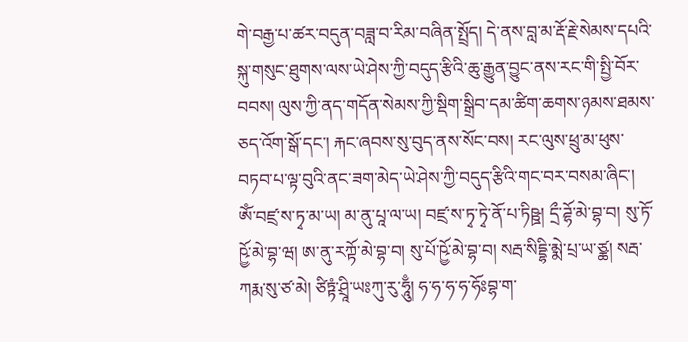གེ་བརྒྱ་པ་ཚར་བདུན་བཟླ་བ་རིམ་བཞིན་སྤྲོད། དེ་ནས་བླ་མ་རྡོ་རྗེ་སེམས་དཔའི་སྐུ་གསུང་ཐུགས་ལས་ཡེ་ཤེས་ཀྱི་བདུད་རྩིའི་ཆུ་རྒྱུན་བྱུང་ནས་རང་གི་སྤྱི་བོར་བབས། ལུས་ཀྱི་ནད་གདོན་སེམས་ཀྱི་སྡིག་སྒྲིབ་དམ་ཚིག་ཆགས་ཉམས་ཐམས་ཅད་འོག་སྒོ་དང་། རྐང་ཞབས་སུ་བུད་ནས་སོང་བས། རང་ལུས་ཕྲུ་མ་ཕུས་བཏབ་པ་ལྟ་བུའི་ནང་ཟག་མེད་ཡེ་ཤེས་ཀྱི་བདུད་རྩིའི་གང་བར་བསམ་ཞིང་། ༀ་བཛྲ་ས་ཏྭ་མ་ཡ། མ་ནུ་པཱ་ལ་ཡ། བཛྲ་ས་ཏྭ་ཏྭེ་ནོ་པ་ཏིཥྛ། དྲྀ་ཌྷོ་མེ་བྷ་བ། སུ་ཏོ་ཥྱོ་མེ་བྷ་ཝ། ཨ་ནུ་རཀྟོ་མེ་བྷ་བ། སུ་པོ་ཥྱོ་མེ་བྷ་བ། སརྦ་སིདྡྷི་མྨེ་པྲ་ཡ་ཙྪ། སརྦ་ཀརྨ་སུ་ཙ་མེ། ཙིཏྟཾ་ཤྲཱི་ཡཿཀུ་རུ་ཧཱུྃ། ཧ་ཧ་ཧ་ཧ་ཧོཿབྷ་ག་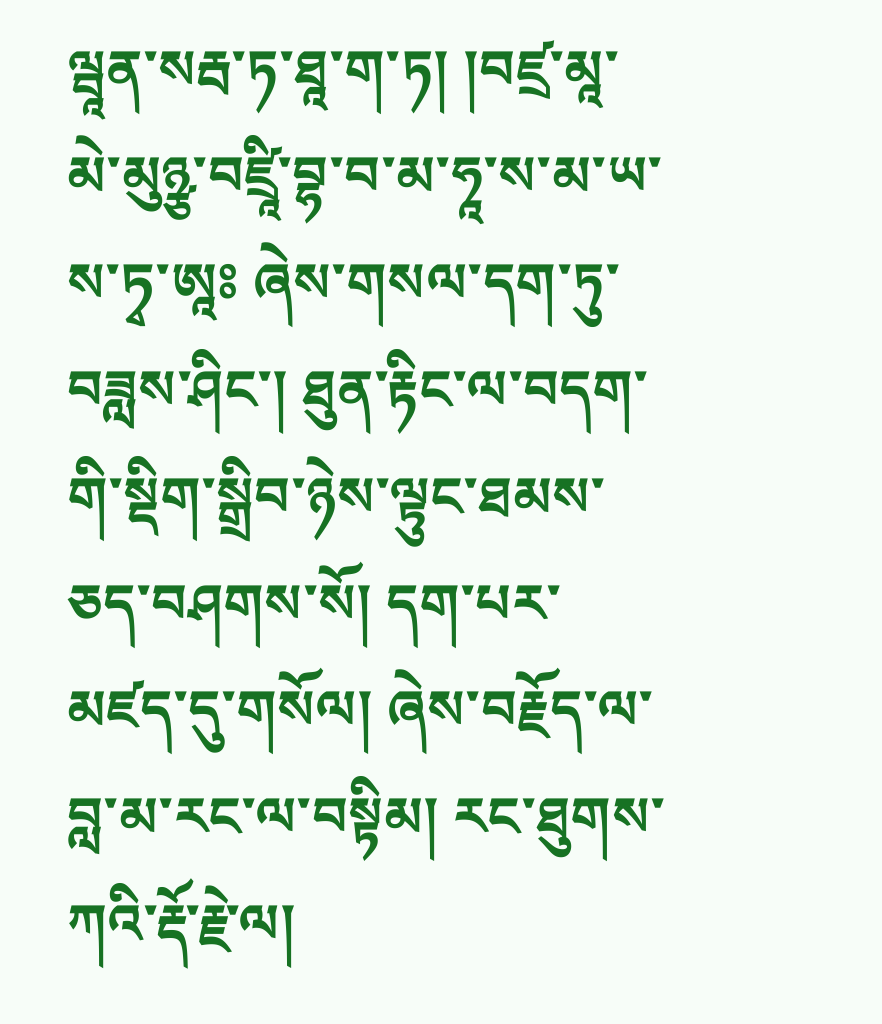ལྦཱན་སརྦ་ཏ་ཐཱ་ག་ཏ། །བཛྲ་མཱ་མེ་མུཉྩ་བཛྲཱི་བྷ་བ་མ་ཧཱ་ས་མ་ཡ་ས་ཏྭ་ཨཱཿ ཞེས་གསལ་དག་ཏུ་བཟླས་ཤིང་། ཐུན་རྟིང་ལ་བདག་གི་སྡིག་སྒྲིབ་ཉེས་ལྟུང་ཐམས་ཅད་བཤགས་སོ། དག་པར་མཛད་དུ་གསོལ། ཞེས་བརྗོད་ལ་བླ་མ་རང་ལ་བསྟིམ། རང་ཐུགས་ཀའི་རྡོ་རྗེ་ལ།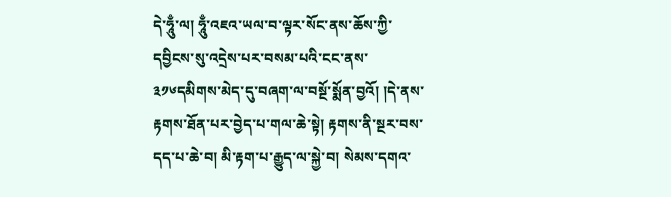དེ་ཧཱུྃ་ལ། ཧཱུྃ་འཇའ་ཡལ་བ་ལྟར་སོང་ནས་ཆོས་ཀྱི་དབྱིངས་སུ་འདྲེས་པར་བསམ་པའི་ངང་ནས་
༣༡༦དམིགས་མེད་དུ་བཞག་ལ་བསྔོ་སྨོན་བྱའོ། །དེ་ནས་རྟགས་ཐོན་པར་བྱེད་པ་གལ་ཆེ་སྟེ། རྟགས་ནི་སྔར་བས་དད་པ་ཆེ་བ། མི་རྟག་པ་རྒྱུད་ལ་སྐྱེ་བ། སེམས་དགའ་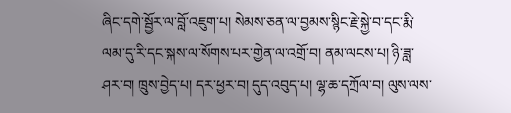ཞིང་དགེ་སྦྱོར་ལ་བློ་འཇུག་པ། སེམས་ཅན་ལ་བྱམས་སྙིང་རྗེ་སྐྱེ་བ་དང་རྨི་ལམ་དུ་རི་དང་སྐས་ལ་སོགས་པར་གྱེན་ལ་འགྲོ་བ། ནམ་ལངས་པ། ཉི་ཟླ་ཤར་བ། ཁྲུས་བྱེད་པ། དར་ཕྱར་བ། དུད་འབུད་པ། ལྷ་ཆ་དཀྲོལ་བ། ལུས་ལས་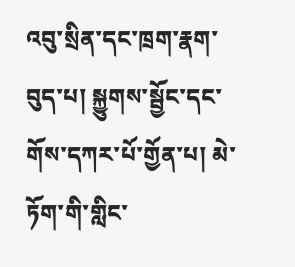འབུ་སྲིན་དང་ཁྲག་རྣག་བུད་པ། སྐྱུགས་སྦྱོང་དང་གོས་དཀར་པོ་གྱོན་པ། མེ་ཏོག་གི་གླིང་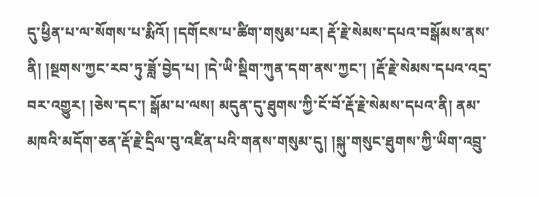དུ་ཕྱིན་པ་ལ་སོགས་པ་རྨིའོ། །དགོངས་པ་ཚིག་གསུམ་པར། རྡོ་རྗེ་སེམས་དཔའ་བསྒོམས་ནས་ནི། །སྔགས་ཀྱང་རབ་ཏུ་ཟློ་བྱེད་པ། །དེ་ཡི་སྡིག་ཀུན་དག་ནས་ཀྱང་། །རྡོ་རྗེ་སེམས་དཔའ་འདྲ་བར་འགྱུར། །ཅེས་དང་། སྒོམ་པ་ལས། མདུན་དུ་ཐུགས་ཀྱི་ངོ་བོ་རྡོ་རྗེ་སེམས་དཔའ་ནི། ནམ་མཁའི་མདོག་ཅན་རྡོ་རྗེ་དྲིལ་བུ་འཛིན་པའི་གནས་གསུམ་དུ། །སྐུ་གསུང་ཐུགས་ཀྱི་ཡིག་འབྲུ་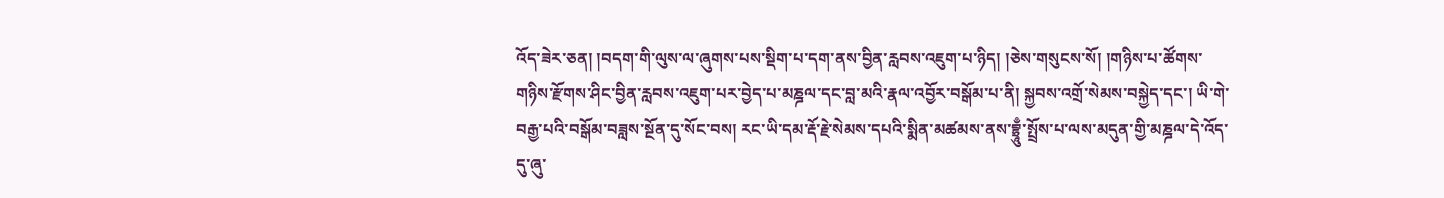འོད་ཟེར་ཅན། །བདག་གི་ལུས་ལ་ཞུགས་པས་སྡིག་པ་དག་ནས་བྱིན་རླབས་འཇུག་པ་ཉིད། །ཅེས་གསུངས་སོ། །གཉིས་པ་ཚོགས་གཉིས་རྫོགས་ཤིང་བྱིན་རླབས་འཇུག་པར་བྱེད་པ་མཎྜལ་དང་བླ་མའི་རྣལ་འབྱོར་བསྒོམ་པ་ནི། སྐྱབས་འགྲོ་སེམས་བསྐྱེད་དང་། ཡི་གེ་བརྒྱ་པའི་བསྒོམ་བཟླས་སྔོན་དུ་སོང་བས། རང་ཡི་དམ་རྡོ་རྗེ་སེམས་དཔའི་སྨིན་མཚམས་ནས་བྷྲཱུྃ་སྤྲོས་པ་ལས་མདུན་གྱི་མཎྜལ་དེ་འོད་དུ་ཞུ་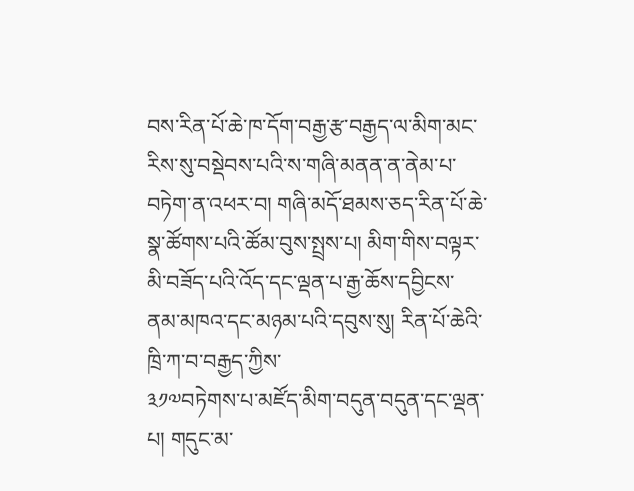བས་རིན་པོ་ཆེ་ཁ་དོག་བརྒྱ་རྩ་བརྒྱད་ལ་མིག་མང་རིས་སུ་བསྡེབས་པའི་ས་གཞི་མནན་ན་ནེམ་པ་བཏེག་ན་འཕར་བ། གཞི་མདོ་ཐམས་ཅད་རིན་པོ་ཆེ་སྣ་ཚོགས་པའི་ཚོམ་བུས་སྤྲས་པ། མིག་གིས་བལྟར་མི་བཟོད་པའི་འོད་དང་ལྡན་པ་རྒྱ་ཆོས་དབྱིངས་ནམ་མཁའ་དང་མཉམ་པའི་དབུས་སུ། རིན་པོ་ཆེའི་ཁྲི་ཀ་བ་བརྒྱད་ཀྱིས་
༣༡༧བཏེགས་པ་མཛོད་མིག་བདུན་བདུན་དང་ལྡན་པ། གདུང་མ་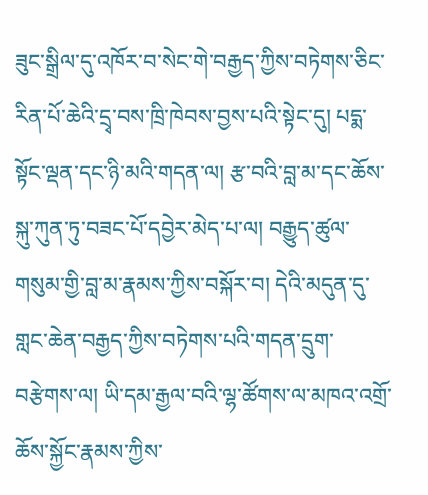ཟུང་སྒྲིལ་དུ་འཁོར་བ་སེང་གེ་བརྒྱད་ཀྱིས་བཏེགས་ཅིང་རིན་པོ་ཆེའི་དྲྭ་བས་ཁྲི་ཁེབས་བྱས་པའི་སྟེང་དུ། པདྨ་སྟོང་ལྡན་དང་ཉི་མའི་གདན་ལ། རྩ་བའི་བླ་མ་དང་ཆོས་སྐུ་ཀུན་ཏུ་བཟང་པོ་དབྱེར་མེད་པ་ལ། བརྒྱུད་ཚུལ་གསུམ་གྱི་བླ་མ་རྣམས་ཀྱིས་བསྐོར་བ། དེའི་མདུན་དུ་གླང་ཆེན་བརྒྱད་ཀྱིས་བཏེགས་པའི་གདན་དྲུག་བརྩེགས་ལ། ཡི་དམ་རྒྱལ་བའི་ལྷ་ཚོགས་ལ་མཁའ་འགྲོ་ཆོས་སྐྱོང་རྣམས་ཀྱིས་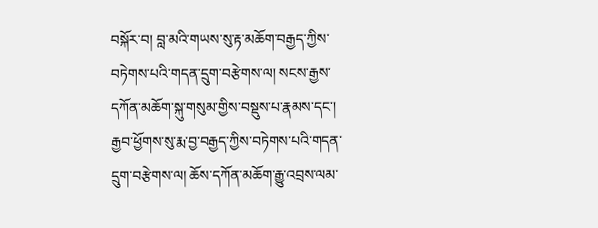བསྐོར་བ། བླ་མའི་གཡས་སུ་རྟ་མཆོག་བརྒྱད་ཀྱིས་བཏེགས་པའི་གདན་དྲུག་བརྩེགས་ལ། སངས་རྒྱས་དཀོན་མཆོག་སྐུ་གསུམ་གྱིས་བསྡུས་པ་རྣམས་དང་། རྒྱབ་ཕྱོགས་སུ་རྨ་བྱ་བརྒྱད་ཀྱིས་བཏེགས་པའི་གདན་དྲུག་བརྩེགས་ལ། ཆོས་དཀོན་མཆོག་རྒྱུ་འབྲས་ལམ་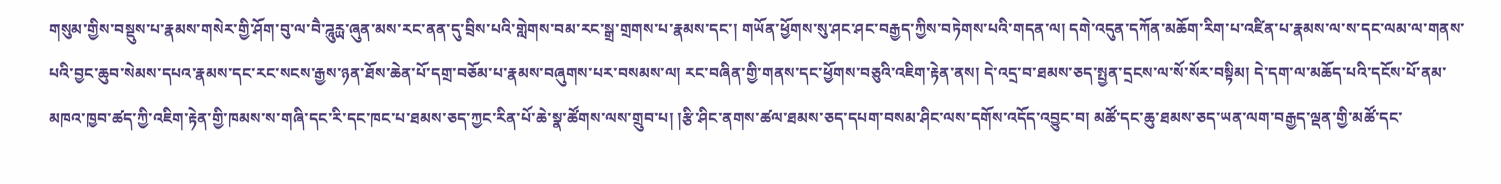གསུམ་གྱིས་བསྡུས་པ་རྣམས་གསེར་གྱི་ཤོག་བུ་ལ་བཻ་ཌཱུརྻ་ཞུན་མས་རང་ནན་དུ་བྲིས་པའི་གླེགས་བམ་རང་སྒྲ་གྲགས་པ་རྣམས་དང་། གཡོན་ཕྱོགས་སུ་ཤང་ཤང་བརྒྱད་ཀྱིས་བཏེགས་པའི་གདན་ལ། དགེ་འདུན་དཀོན་མཆོག་རིག་པ་འཛིན་པ་རྣམས་ལ་ས་དང་ལམ་ལ་གནས་པའི་བྱང་ཆུབ་སེམས་དཔའ་རྣམས་དང་རང་སངས་རྒྱས་ཉན་ཐོས་ཆེན་པོ་དགྲ་བཅོམ་པ་རྣམས་བཞུགས་པར་བསམས་ལ། རང་བཞིན་གྱི་གནས་དང་ཕྱོགས་བཅུའི་འཇིག་རྟེན་ནས། དེ་འདྲ་བ་ཐམས་ཅད་སྤྱན་དྲངས་ལ་སོ་སོར་བསྟིམ། དེ་དག་ལ་མཆོད་པའི་དངོས་པོ་ནམ་མཁའ་ཁྱབ་ཚད་ཀྱི་འཇིག་རྟེན་གྱི་ཁམས་ས་གཞི་དང་རི་དང་ཁང་པ་ཐམས་ཅད་ཀྱང་རིན་པོ་ཆེ་སྣ་ཚོགས་ལས་གྲུབ་པ། །རྩི་ཤིང་ནགས་ཚལ་ཐམས་ཅད་དཔག་བསམ་ཤིང་ལས་དགོས་འདོད་འབྱུང་བ། མཚོ་དང་ཆུ་ཐམས་ཅད་ཡན་ལག་བརྒྱད་ལྡན་གྱི་མཚོ་དང་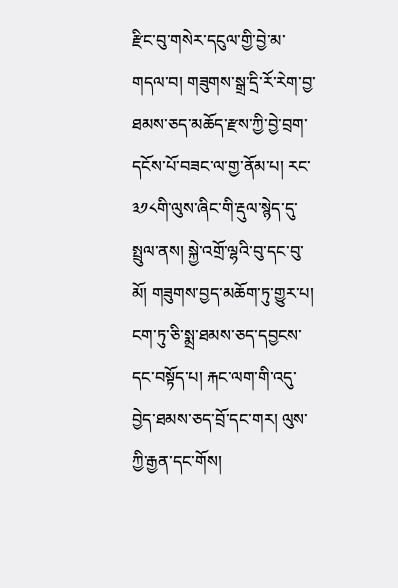རྫིང་བུ་གསེར་དངུལ་གྱི་བྱེ་མ་གདལ་བ། གཟུགས་སྒྲ་དྲི་རོ་རེག་བྱ་ཐམས་ཅད་མཆོད་རྫས་ཀྱི་བྱེ་བྲག་དངོས་པོ་བཟང་ལ་གྱ་ནོམ་པ། རང་
༣༡༨གི་ལུས་ཞིང་གི་རྡུལ་སྙེད་དུ་སྤྲུལ་ནས། སྐྱེ་འགྲོ་ལྷའི་བུ་དང་བུ་མོ། གཟུགས་བྱད་མཆོག་ཏུ་གྱུར་པ། ངག་ཏུ་ཅི་སྨྲ་ཐམས་ཅད་དབྱངས་དང་བསྟོད་པ། རྐང་ལག་གི་འདུ་བྱེད་ཐམས་ཅད་བྲོ་དང་གར། ལུས་ཀྱི་རྒྱན་དང་གོས།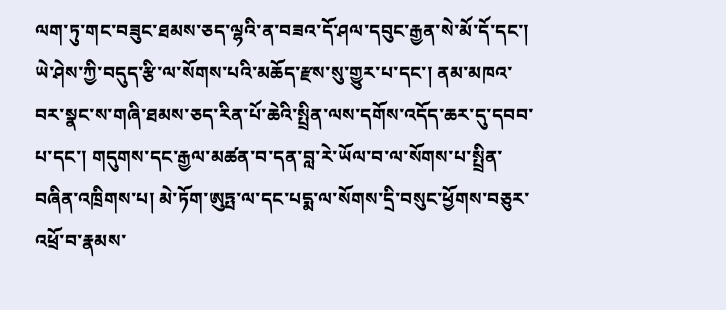ལག་ཏུ་གང་བཟུང་ཐམས་ཅད་ལྷའི་ན་བཟའ་དོ་ཤལ་དབུང་རྒྱན་སེ་མོ་དོ་དང་། ཡེ་ཤེས་ཀྱི་བདུད་རྩི་ལ་སོགས་པའི་མཆོད་རྫས་སུ་གྱུར་པ་དང་། ནམ་མཁའ་བར་སྣང་ས་གཞི་ཐམས་ཅད་རིན་པོ་ཆེའི་སྤྲིན་ལས་དགོས་འདོད་ཆར་དུ་དབབ་པ་དང་། གདུགས་དང་རྒྱལ་མཚན་བ་དན་བླ་རེ་ཡོལ་བ་ལ་སོགས་པ་སྤྲིན་བཞིན་འཁྲིགས་པ། མེ་ཏོག་ཨུཏྤ་ལ་དང་པདྨ་ལ་སོགས་དྲི་བསུང་ཕྱོགས་བཅུར་འཕྲོ་བ་རྣམས་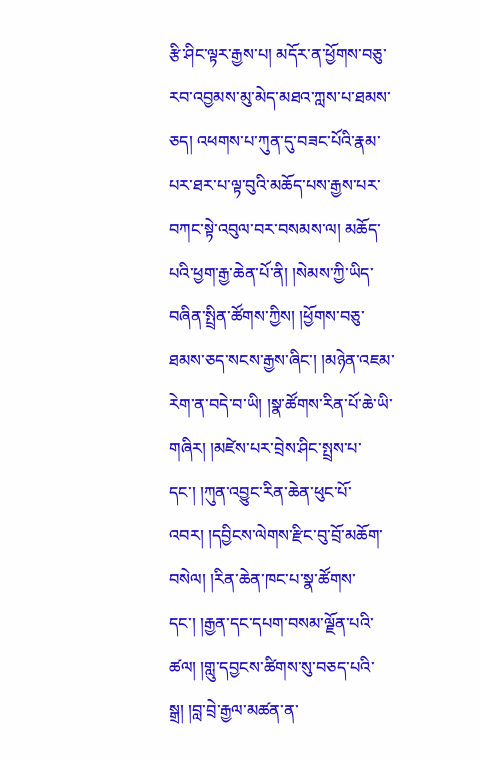རྩི་ཤིང་ལྟར་རྒྱས་པ། མདོར་ན་ཕྱོགས་བཅུ་རབ་འབྱམས་མུ་མེད་མཐའ་ཀླས་པ་ཐམས་ཅད། འཕགས་པ་ཀུན་དུ་བཟང་པོའི་རྣམ་པར་ཐར་པ་ལྟ་བུའི་མཆོད་པས་རྒྱས་པར་བཀང་སྟེ་འབུལ་བར་བསམས་ལ། མཆོད་པའི་ཕྱག་རྒྱ་ཆེན་པོ་ནི། །སེམས་ཀྱི་ཡིད་བཞིན་སྤྲིན་ཚོགས་ཀྱིས། །ཕྱོགས་བཅུ་ཐམས་ཅད་སངས་རྒྱས་ཞིང་། །མཉེན་འཇམ་རེག་ན་བདེ་བ་ཡི། །སྣ་ཚོགས་རིན་པོ་ཆེ་ཡི་གཞིར། །མཛེས་པར་བྲེས་ཤིང་སྤྲས་པ་དང་། །ཀུན་འབྱུང་རིན་ཆེན་ཕུང་པོ་འབར། །དབྱིངས་ལེགས་རྫིང་བུ་བྲོ་མཆོག་བསེལ། །རིན་ཆེན་ཁང་པ་སྣ་ཚོགས་དང་། །རྒྱན་དང་དཔག་བསམ་ལྗོན་པའི་ཚལ། །གླུ་དབྱངས་ཚིགས་སུ་བཅད་པའི་སྒྲ། །བླ་བྲེ་རྒྱལ་མཚན་ན་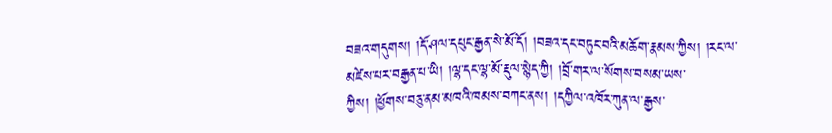བཟའ་གདུགས། །དོ་ཤལ་དཔུང་རྒྱན་སེ་མོ་དོ། །བཟའ་དང་བཏུང་བའི་མཆོག་རྣམས་ཀྱིས། །རང་ལ་མཛེས་པར་བརྒྱན་པ་ཡི། །ལྷ་དང་ལྷ་མོ་རྡུལ་སྙེད་ཀྱི། །བྲོ་གར་ལ་སོགས་བསམ་ཡས་ཀྱིས། །ཕྱོགས་བཅུ་ནམ་མཁའི་ཁམས་བཀང་ནས། །དཀྱིལ་འཁོར་ཀུན་ལ་རྒྱས་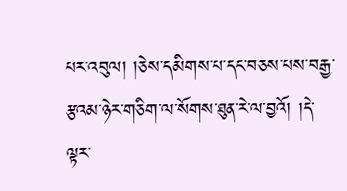པར་འབུལ། །ཅེས་དམིགས་པ་དང་བཅས་པས་བརྒྱ་རྩའམ་ཉེར་གཅིག་ལ་སོགས་ཐུན་རེ་ལ་བྱའོ། །དེ་ལྟར་